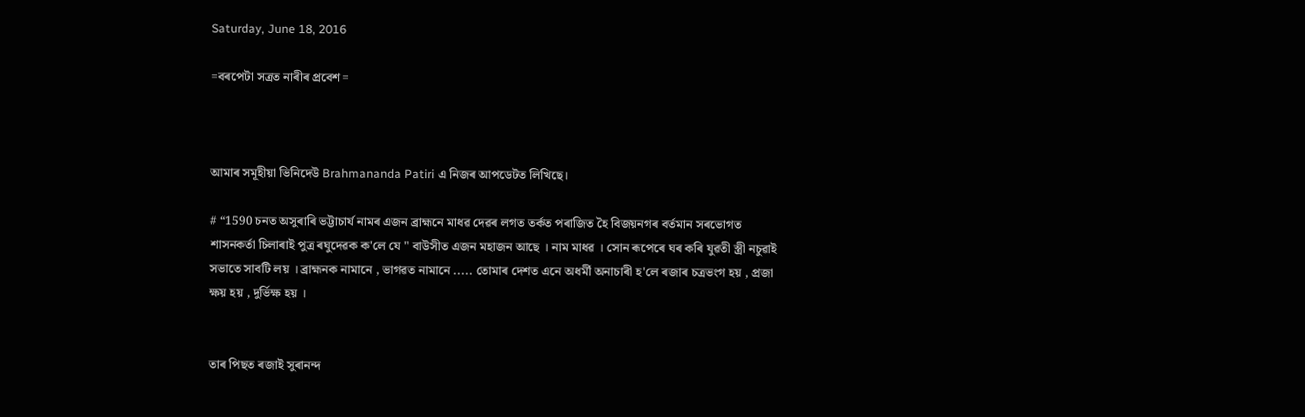Saturday, June 18, 2016

=বৰপেটা সত্ৰত নাৰীৰ প্ৰবে‍শ=



আমাৰ সমূহীয়া ভিনিদেউ Brahmananda Patiri এ নিজৰ আপডেটত লিখিছে।

# “1590 চনত অসুৰাৰি ভট্টাচাৰ্য নামৰ এজন ব্ৰাহ্মনে মাধৱ দেৱৰ লগত তৰ্কত পৰাজিত হৈ বিজয়নগৰ বৰ্তমান সৰভোগত শাসনকৰ্তা চিলাৰাই পুত্ৰ ৰঘুদেৱক ক'লে যে " বাউসীত এজন মহাজন আছে । নাম মাধৱ । সোন ৰূপেৰে ঘৰ কৰি যুৱতী স্ত্ৰী নচুৱাই সভাতে সাবটি লয় । ব্ৰাহ্মনক নামানে , ভাগৱত নামানে ..... তোমাৰ দেশত এনে অধৰ্মী অনাচাৰী হ'লে ৰজাৰ চত্ৰভংগ হয় , প্ৰজা ক্ষয় হয় , দুৰ্ভিক্ষ হয় ।


তাৰ পিছত ৰজাই সুৰানন্দ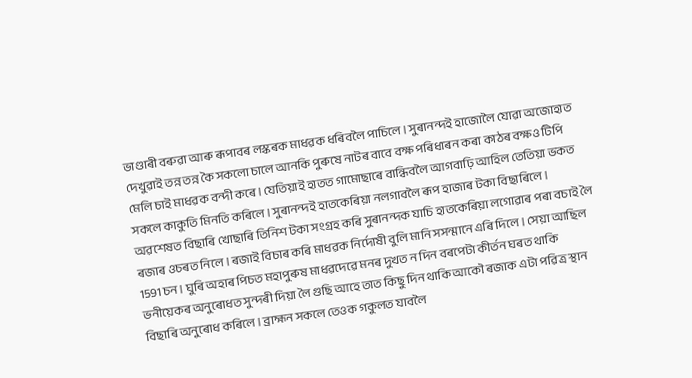ভাণ্ডাৰী বৰুৱা আৰু ৰূপাবৰ লস্কৰক মাধৱক ধৰিবলৈ পাচিলে । সুৰানন্দই হাজোলৈ যোৱা অজোহাত দেখুৱাই তন্ন তন্ন কৈ সকলো চালে আনকি পুৰুষে নাটৰ বাবে বক্ষ পৰিধাৰন কৰা কাঠৰ বক্ষও টিপি মেলি চাই মাধৱক বন্দী কৰে । যেতিয়াই হাতত গামোছাৰে বান্ধিবলৈ আগবাঢ়ি আহিল তেতিয়া ভকত সকলে কাকুতি মিনতি কৰিলে । সুৰানন্দই হাতকেৰিয়া নলগাবলৈ ৰূপ হাজাৰ টকা বিছাৰিলে । অৱশেষত বিছাৰি খোছাৰি তিনিশ টকা সংগ্ৰহ কৰি সুৰানন্দক যাচি হাতকেৰিয়া লগোৱাৰ পৰা বচাই লৈ ৰজাৰ ওচৰত নিলে । ৰজাই বিচাৰ কৰি মাধৱক নিৰ্দোষী বুলি মানি সসন্মানে এৰি দিলে । সেয়া আছিল 1591 চন । ঘুৰি অহাৰ পিচত মহাপুৰুষ মাধৱদেৱে মনৰ দুখত ন দিন বৰপেটা কীৰ্তন ঘৰত থাকি ভনীয়েকৰ অনুৰোধত সুন্দৰী দিয়া লৈ গুছি আহে তাত কিছু দিন থাকি আকৌ ৰজাক এটা পৱিত্ৰ স্থান বিছাৰি অনুৰোধ কৰিলে । ব্ৰাহ্মন সকলে তেওক গকুলত যাবলৈ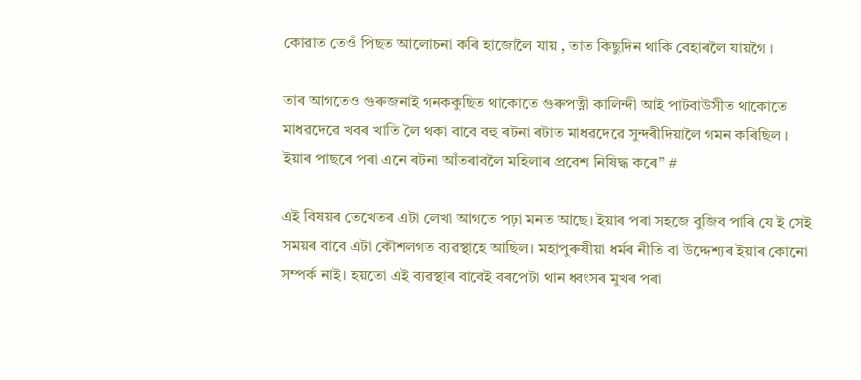কোৱাত তেওঁ পিছত আলোচনা কৰি হাজোলৈ যায় , তাত কিছুদিন থাকি বেহাৰলৈ যায়গৈ ।

তাৰ আগতেও গুৰুজনাই গনককুছিত থাকোতে গুৰুপত্নী কালিন্দী আই পাটবাউসীত থাকোতে মাধৱদেৱে খবৰ খাতি লৈ থকা বাবে বহু ৰটনা ৰটাত মাধৱদেৱে সুন্দৰীদিয়ালৈ গমন কৰিছিল । ইয়াৰ পাছৰে পৰা এনে ৰটনা আঁতৰাবলৈ মহিলাৰ প্ৰবেশ নিষিদ্ধ কৰে” #

এই বিষয়ৰ তেখেতৰ এটা লেখা আগতে পঢ়া মনত আছে। ইয়াৰ পৰা সহজে বুজিব পাৰি যে ই সেই সময়ৰ বাবে এটা কৌশলগত ব্যৱস্থাহে আছিল। মহাপুৰুষীয়া ধৰ্মৰ নীতি বা উদ্দেশ্যৰ ইয়াৰ কোনো সম্পৰ্ক নাই। হয়তো এই ব্যৱস্থাৰ বাবেই বৰপেটা থান ধ্বংসৰ মুখৰ পৰা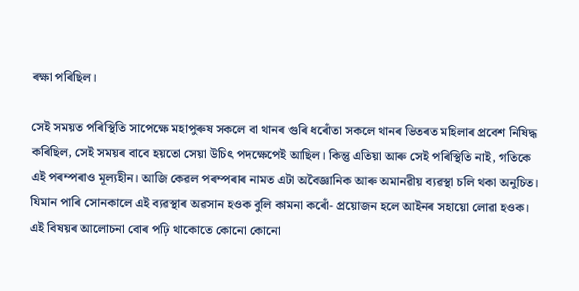ৰক্ষা পৰিছিল।

সেই সময়ত পৰিস্থিতি সাপেক্ষে মহাপুৰুষ সকলে বা থানৰ গুৰি ধৰোঁতা সকলে থানৰ ভিতৰত মহিলাৰ প্ৰবেশ নিষিদ্ধ কৰিছিল, সেই সময়ৰ বাবে হয়তো সেয়া উচিৎ পদক্ষেপেই আছিল। কিন্তু এতিয়া আৰু সেই পৰিস্থিতি নাই, গতিকে এই পৰম্পৰাও মূল্যহীন। আজি কেৱল পৰম্পৰাৰ নামত এটা অবৈজ্ঞানিক আৰু অমানৱীয় ব্যৱস্থা চলি থকা অনুচিত। যিমান পাৰি সোনকালে এই ব্যৱস্থাৰ অৱসান হওক বুলি কামনা কৰোঁ- প্ৰয়োজন হলে আইনৰ সহায়ো লোৱা হওক।
এই বিষয়ৰ আলোচনা বোৰ পঢ়ি থাকোতে কোনো কোনো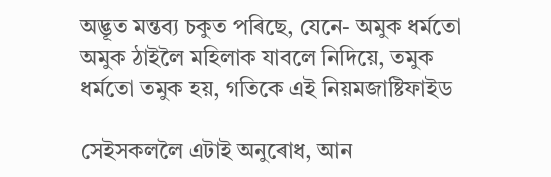অদ্ভূত মন্তব্য চকুত পৰিছে, যেনে- অমুক ধৰ্মতো অমুক ঠাইলৈ মহিলাক যাবলে নিদিয়ে, তমুক ধৰ্মতো তমুক হয়, গতিকে এই নিয়মজাষ্টিফাইড

সেইসকললৈ এটাই অনুৰোধ, আন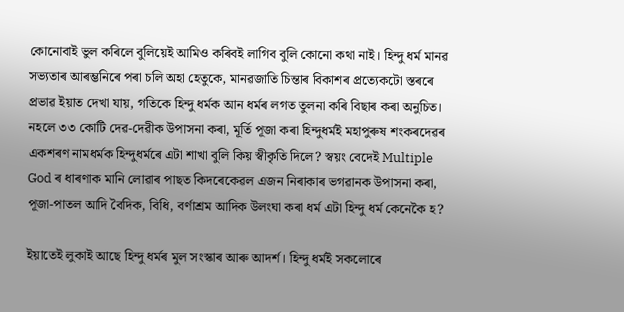কোনোবাই ভুল কৰিলে বুলিয়েই আমিও কৰিবই লাগিব বুলি কোনো কথা নাই। হিন্দু ধৰ্ম মানৱ সভ্যতাৰ আৰম্ভনিৰে পৰা চলি অহা হেতুকে, মানৱজাতি চিন্তাৰ বিকাশৰ প্ৰত্যেকটো স্তৰৰে প্ৰভাৱ ইয়াত দেখা যায়, গতিকে হিন্দু ধৰ্মক আন ধৰ্মৰ লগত তুলনা কৰি বিছাৰ কৰা অনুচিত। নহলে ৩৩ কোটি দেৱ-দেৱীক উপাসনা কৰা, মূৰ্তি পূজা কৰা হিন্দুধৰ্মই মহাপুৰুষ শংকৰদেৱৰ একশৰণ নামধৰ্মক হিন্দুধৰ্মৰে এটা শাখা বুলি কিয় স্বীকৃতি দিলে? স্বয়ং বেদেই Multiple God ৰ ধাৰণাক মানি লোৱাৰ পাছত কিদৰেকেৱল এজন নিৰাকাৰ ভগৱানক উপাসনা কৰা, পূজা-পাতল আদি বৈদিক, বিধি, বৰ্ণাশ্ৰম আদিক উলংঘা কৰা ধৰ্ম এটা হিন্দু ধৰ্ম কেনেকৈ হ?

ইয়াতেই লুকাই আছে হিন্দু ধৰ্মৰ মুল সংস্কাৰ আৰু আদৰ্শ। হিন্দু ধৰ্মই সকলোৰে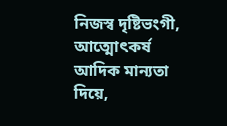নিজস্ব দৃষ্টিভংগী, আত্মোৎকৰ্ষ আদিক মান্যতা দিয়ে,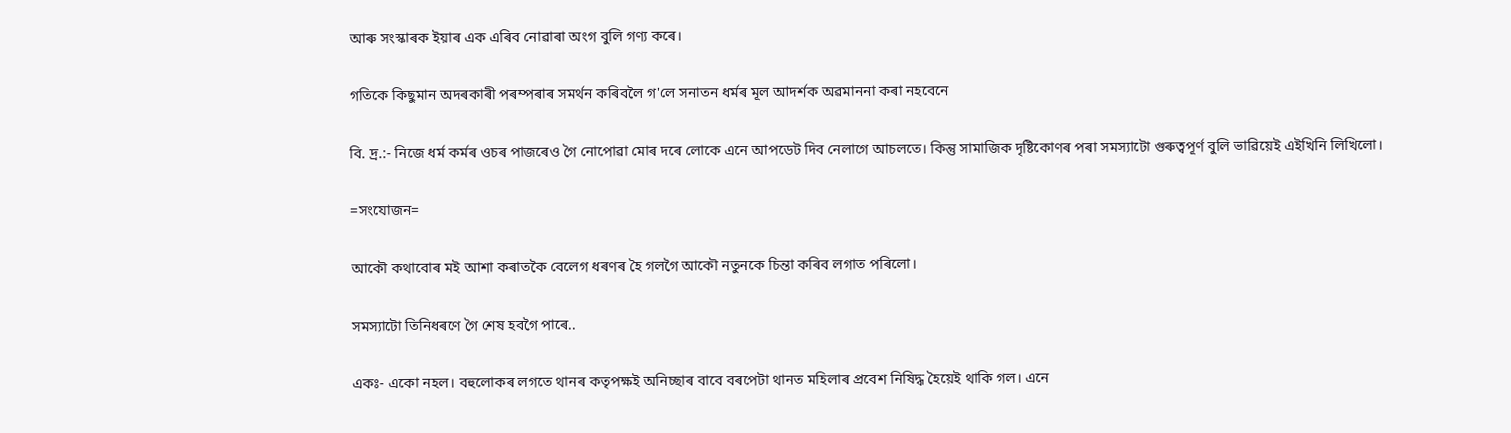আৰু সংস্কাৰক ইয়াৰ এক এৰিব নোৱাৰা অংগ বুলি গণ্য কৰে।

গতিকে কিছুমান অদৰকাৰী পৰম্পৰাৰ সমৰ্থন কৰিবলৈ গ'লে সনাতন ধৰ্মৰ মূল আদৰ্শক অৱমাননা কৰা নহবেনে

বি. দ্ৰ.:- নিজে ধৰ্ম কৰ্মৰ ওচৰ পাজৰেও গৈ নোপোৱা মোৰ দৰে লোকে এনে আপডেট দিব নেলাগে আচলতে। কিন্তু সামাজিক দৃষ্টিকোণৰ পৰা সমস্যাটো গুৰুত্বপূৰ্ণ বুলি ভাৱিয়েই এইখিনি লিখিলো।

=সংযোজন=

আকৌ কথাবোৰ মই আশা কৰাতকৈ বেলেগ ধৰণৰ হৈ গলগৈ আকৌ নতুনকে চিন্তা কৰিব লগাত পৰিলো।

সমস্যাটো তিনিধৰণে গৈ শেষ হবগৈ পাৰে..

একঃ- একো নহল। বহুলোকৰ লগতে থানৰ কতৃপক্ষই অনিচ্ছাৰ বাবে বৰপেটা থানত মহিলাৰ প্ৰবেশ নিষিদ্ধ হৈয়েই থাকি গল। এনে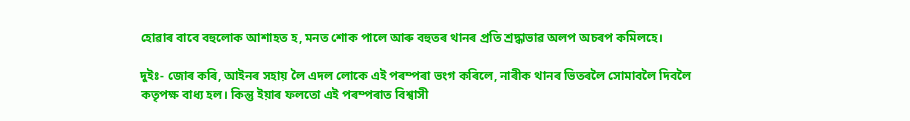হোৱাৰ বাবে বহুলোক আশাহত হ, মনত শোক পালে আৰু বহুতৰ থানৰ প্ৰতি শ্ৰদ্ধাভাৱ অলপ অচৰপ কমিলহে।

দুইঃ- জোৰ কৰি, আইনৰ সহায় লৈ এদল লোকে এই পৰম্পৰা ভংগ কৰিলে, নাৰীক থানৰ ভিতৰলৈ সোমাবলৈ দিবলৈ কতৃপক্ষ বাধ্য হল। কিন্তু ইয়াৰ ফলতো এই পৰম্পৰাত বিশ্বাসী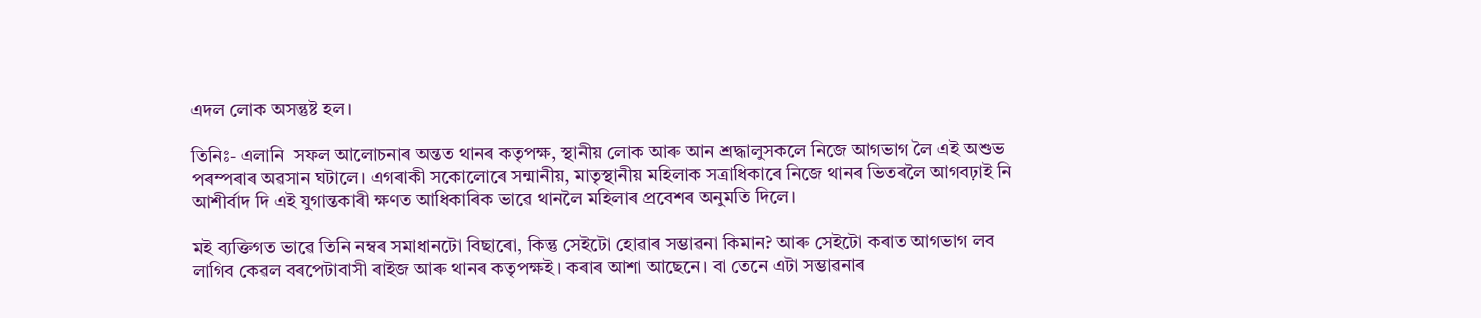এদল লোক অসন্তুষ্ট হল।

তিনিঃ- এলানি  সফল আলোচনাৰ অন্তত থানৰ কতৃপক্ষ, স্থানীয় লোক আৰু আন শ্ৰদ্ধালুসকলে নিজে আগভাগ লৈ এই অশুভ পৰম্পৰাৰ অৱসান ঘটালে। এগৰাকী সকোলোৰে সন্মানীয়, মাতৃস্থানীয় মহিলাক সত্ৰাধিকাৰে নিজে থানৰ ভিতৰলৈ আগবঢ়াই নি আশীৰ্বাদ দি এই যুগান্তকাৰী ক্ষণত আধিকাৰিক ভাৱে থানলৈ মহিলাৰ প্ৰবেশৰ অনুমতি দিলে।

মই ব্যক্তিগত ভাৱে তিনি নম্বৰ সমাধানটো বিছাৰো, কিন্তু সেইটো হোৱাৰ সম্ভাৱনা কিমান? আৰু সেইটো কৰাত আগভাগ লব লাগিব কেৱল বৰপেটাবাসী ৰাইজ আৰু থানৰ কতৃপক্ষই। কৰাৰ আশা আছেনে। বা তেনে এটা সম্ভাৱনাৰ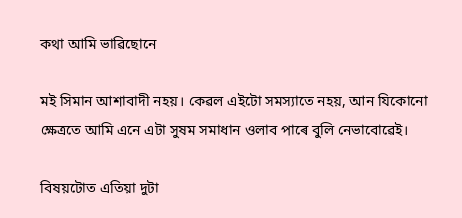কথা আমি ভাৱিছোনে

মই সিমান আশাবাদী নহয়। কেৱল এইটো সমস্যাতে নহয়, আন যিকোনো ক্ষেত্ৰতে আমি এনে এটা সুষম সমাধান ওলাব পাৰে বুলি নেভাবোৱেই।

বিষয়টোত এতিয়া দুটা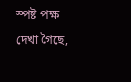স্পষ্ট পক্ষ দেখা গৈছে,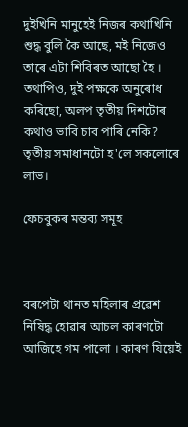দুইখিনি মানুহেই নিজৰ কথাখিনি শুদ্ধ বুলি কৈ আছে, মই নিজেও তাৰে এটা শিবিৰত আছো হৈ ।
তথাপিও, দুই পক্ষকে অনুৰোধ কৰিছো, অলপ তৃতীয় দিশটোৰ কথাও ভাবি চাব পাৰি নেকি? তৃতীয় সমাধানটো হ'লে সকলোৰে লাভ।

ফেচবুকৰ মন্তব্য সমূহ



বৰপেটা থানত মহিলাৰ প্ৰৱেশ নিষিদ্ধ হোৱাৰ আচল কাৰণটো আজিহে গম পালো । কাৰণ যিয়েই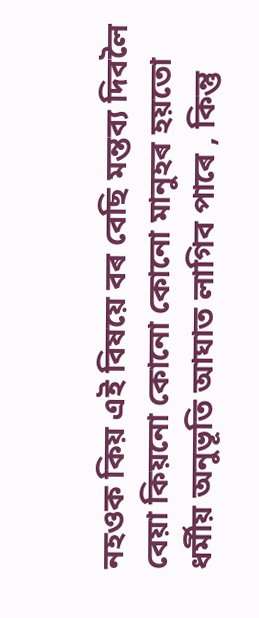নহওক কিয় এই বিষয়ে বৰ বেছি মন্তব্য দিবলৈ বেয়া কিয়নো কোনো কোনো মানুহৰ হয়তো ধৰ্মীয় অনুভূতি আঘাত লাগিব পাৰে , কিন্তু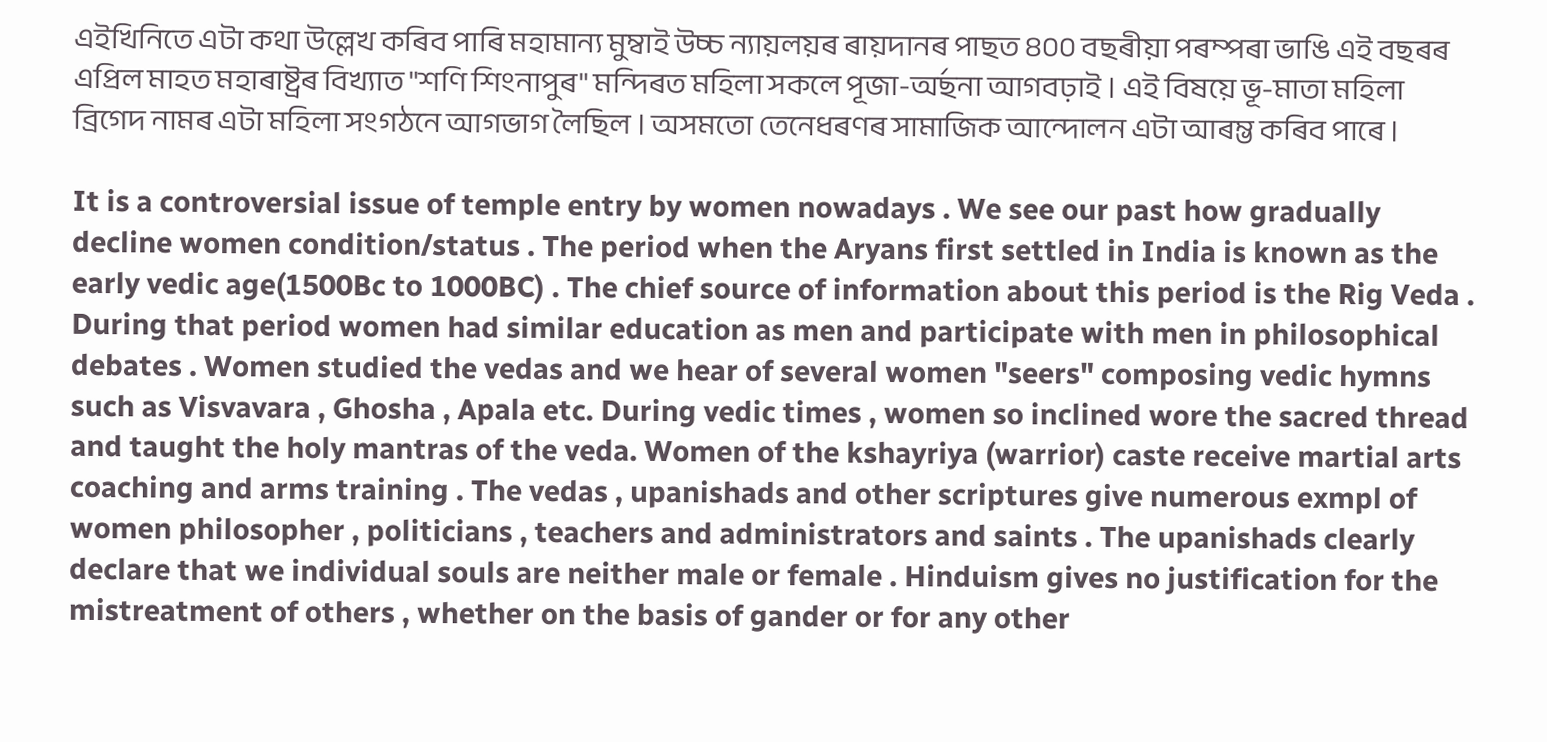এইখিনিতে এটা কথা উল্লেখ কৰিব পাৰি মহামান্য মুম্বাই উচ্চ ন্যায়লয়ৰ ৰায়দানৰ পাছত ৪০০ বছৰীয়া পৰম্পৰা ভাঙি এই বছৰৰ এপ্ৰিল মাহত মহাৰাষ্ট্ৰৰ বিখ্যাত "শণি শিংনাপুৰ" মন্দিৰত মহিলা সকলে পূজা-অৰ্ছনা আগবঢ়াই । এই বিষয়ে ভূ-মাতা মহিলা ব্ৰিগেদ নামৰ এটা মহিলা সংগঠনে আগভাগ লৈছিল । অসমতো তেনেধৰণৰ সামাজিক আন্দোলন এটা আৰম্ভ কৰিব পাৰে ।

It is a controversial issue of temple entry by women nowadays . We see our past how gradually decline women condition/status . The period when the Aryans first settled in India is known as the early vedic age(1500Bc to 1000BC) . The chief source of information about this period is the Rig Veda . During that period women had similar education as men and participate with men in philosophical debates . Women studied the vedas and we hear of several women "seers" composing vedic hymns such as Visvavara , Ghosha , Apala etc. During vedic times , women so inclined wore the sacred thread and taught the holy mantras of the veda. Women of the kshayriya (warrior) caste receive martial arts coaching and arms training . The vedas , upanishads and other scriptures give numerous exmpl of women philosopher , politicians , teachers and administrators and saints . The upanishads clearly declare that we individual souls are neither male or female . Hinduism gives no justification for the mistreatment of others , whether on the basis of gander or for any other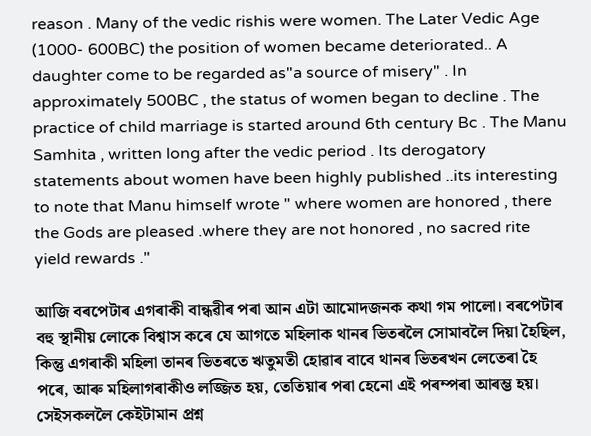reason . Many of the vedic rishis were women. The Later Vedic Age (1000- 600BC) the position of women became deteriorated.. A daughter come to be regarded as"a source of misery" . In approximately 500BC , the status of women began to decline . The practice of child marriage is started around 6th century Bc . The Manu Samhita , written long after the vedic period . Its derogatory statements about women have been highly published ..its interesting to note that Manu himself wrote " where women are honored , there the Gods are pleased .where they are not honored , no sacred rite yield rewards ."

আজি বৰপেটাৰ এগৰাকী বান্ধৱীৰ পৰা আন এটা আমোদজনক কথা গম পালো। বৰপেটাৰ বহু স্থানীয় লোকে বিশ্বাস কৰে যে আগতে মহিলাক থানৰ ভিতৰলৈ সোমাবলৈ দিয়া হৈছিল, কিন্তু এগৰাকী মহিলা তানৰ ভিতৰতে ঋতুমতী হোৱাৰ বাবে থানৰ ভিতৰখন লেতেৰা হৈ পৰে, আৰু মহিলাগৰাকীও লজ্জিত হয়, তেতিয়াৰ পৰা হেনো এই পৰম্পৰা আৰম্ভ হয়। সেইসকললৈ কেইটামান প্ৰশ্ন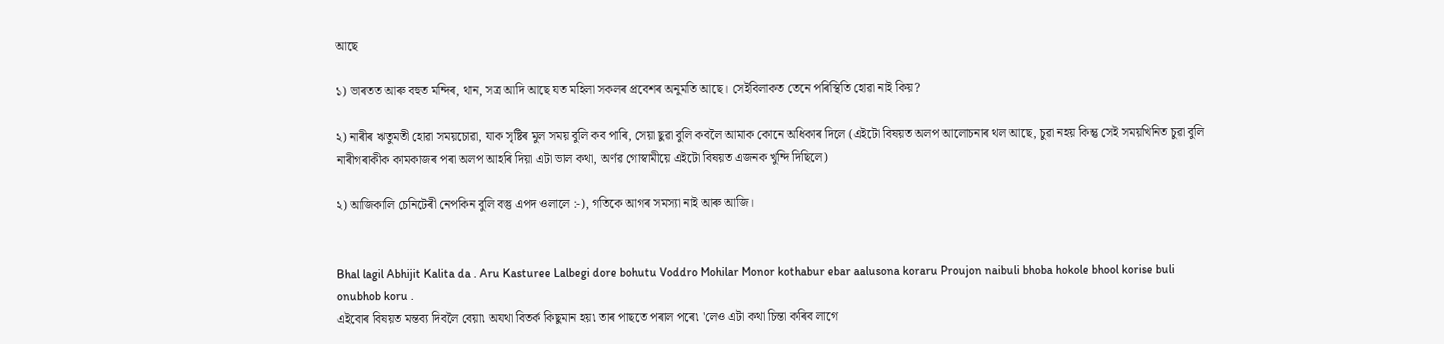আছে

১) ভাৰতত আৰু বহুত মন্দিৰ, থান, সত্ৰ আদি আছে যত মহিলা সকলৰ প্ৰবেশৰ অনুমতি আছে। সেইবিলাকত তেনে পৰিস্থিতি হোৱা নাই কিয়?

২) নাৰীৰ ঋতুমতী হোৱা সময়চোৱা, যাক সৃষ্টিৰ মুল সময় বুলি কব পাৰি, সেয়া ছুৱা বুলি কবলৈ আমাক কোনে অধিকাৰ দিলে (এইটো বিষয়ত অলপ আলোচনাৰ থল আছে, চুৱা নহয় কিন্তু সেই সময়খিনিত চুৱা বুলি নাৰীগৰাকীক কামকাজৰ পৰা অলপ আহৰি দিয়া এটা ভাল কথা, অৰ্ণৱ গোস্ৱামীয়ে এইটো বিষয়ত এজনক খুন্দি দিছিলে)

২) আজিকালি চেনিটেৰী নেপকিন বুলি বস্তু এপদ ওলালে :-), গতিকে আগৰ সমস্যা নাই আৰু আজি।


Bhal lagil Abhijit Kalita da . Aru Kasturee Lalbegi dore bohutu Voddro Mohilar Monor kothabur ebar aalusona koraru Proujon naibuli bhoba hokole bhool korise buli onubhob koru .
এইবোৰ বিষয়ত মন্তব্য দিবলৈ বেয়া৷ অযথা বিতৰ্ক কিছুমান হয়৷ তাৰ পাছতে পৰাল পৰে৷ 'লেও এটা কথা চিন্তা কৰিব লাগে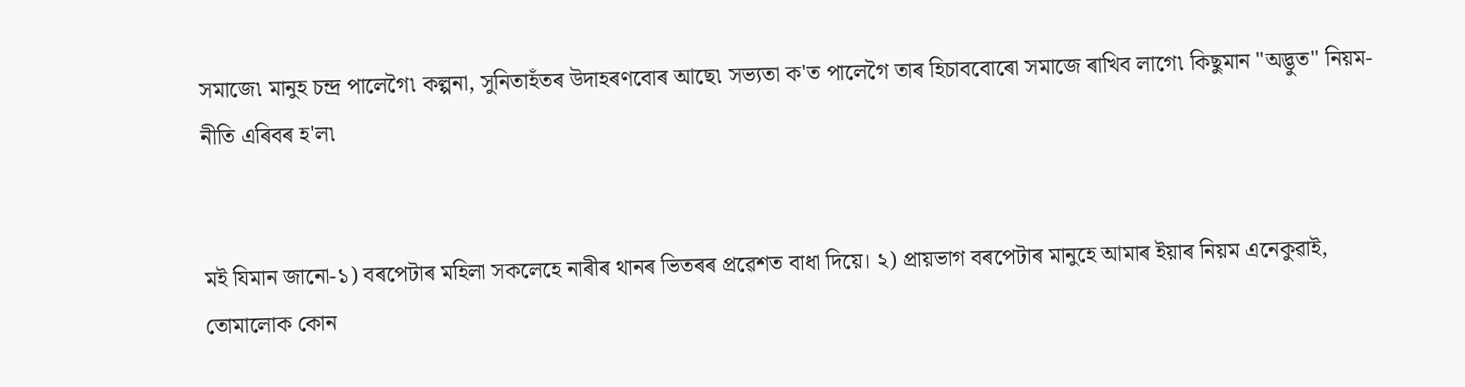সমাজে৷ মানুহ চন্দ্ৰ পালেগৈ৷ কল্পনা, সুনিতাহঁতৰ উদাহৰণবোৰ আছে৷ সভ্যতা ক'ত পালেগৈ তাৰ হিচাববোৰো সমাজে ৰাখিব লাগে৷ কিছুমান "অদ্ভুত" নিয়ম-নীতি এৰিবৰ হ'ল৷


মই যিমান জানো-১) বৰপেটাৰ মহিলা সকলেহে নাৰীৰ থানৰ ভিতৰৰ প্রৱেশত বাধা দিয়ে। ২) প্রায়ভাগ বৰপেটাৰ মানুহে আমাৰ ইয়াৰ নিয়ম এনেকুৱাই, তোমালোক কোন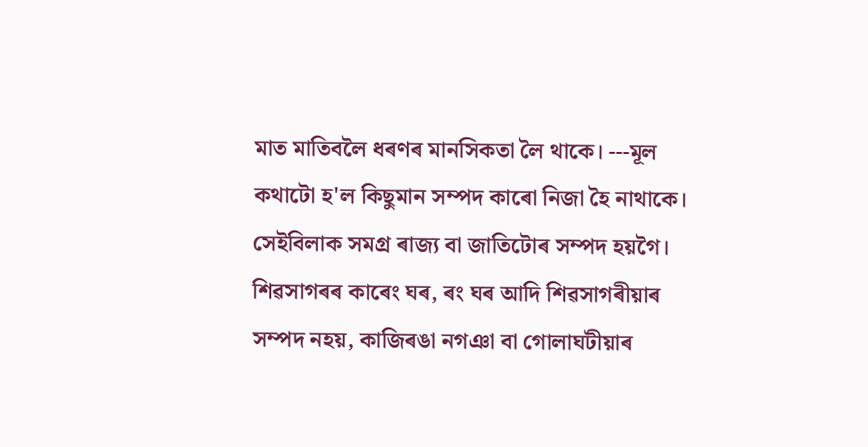মাত মাতিবলৈ ধৰণৰ মানসিকতা লৈ থাকে। ---মূল কথাটো হ'ল কিছুমান সম্পদ কাৰো নিজা হৈ নাথাকে। সেইবিলাক সমগ্র ৰাজ্য বা জাতিটোৰ সম্পদ হয়গৈ। শিৱসাগৰৰ কাৰেং ঘৰ, ৰং ঘৰ আদি শিৱসাগৰীয়াৰ সম্পদ নহয়, কাজিৰঙা নগঞা বা গোলাঘটীয়াৰ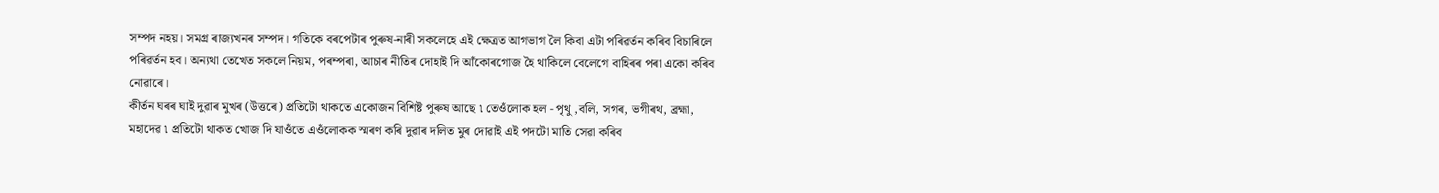সম্পদ নহয়। সমগ্র ৰাজ্যখনৰ সম্পদ। গতিকে বৰপেটাৰ পুৰুষ-নাৰী সকলেহে এই ক্ষেত্রত আগভাগ লৈ কিবা এটা পৰিৱৰ্তন কৰিব বিচাৰিলে পৰিৱৰ্তন হব। অন্যথা তেখেত সকলে নিয়ম, পৰম্পৰা, আচাৰ নীতিৰ দোহাই দি আঁকোৰগোজ হৈ থাকিলে বেলেগে বাহিৰৰ পৰা একো কৰিব নোৱাৰে।
কীৰ্তন ঘৰৰ ঘাই দুৱাৰ মুখৰ (উত্তৰে) প্ৰতিটো থাকতে একোজন বিশিষ্ট পুৰুষ আছে ৷ তেওঁলোক হল - পৃথু ,বলি, সগৰ, ভগীৰথ, ব্ৰহ্মা, মহাদেৱ ৷ প্ৰতিটো থাকত খোজ দি যাওঁতে এওঁলোকক স্মৰণ কৰি দুৱাৰ দলিত মুৰ দোৱাই এই পদটো মাতি সেৱা কৰিব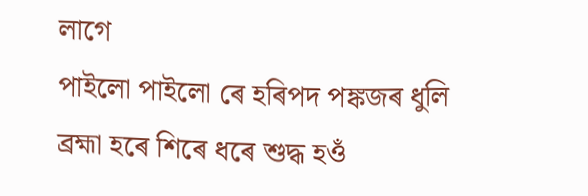লাগে
পাইলো পাইলো ৰে হৰিপদ পঙ্কজৰ ধুলি
ব্ৰহ্মা হৰে শিৰে ধৰে শুদ্ধ হওঁ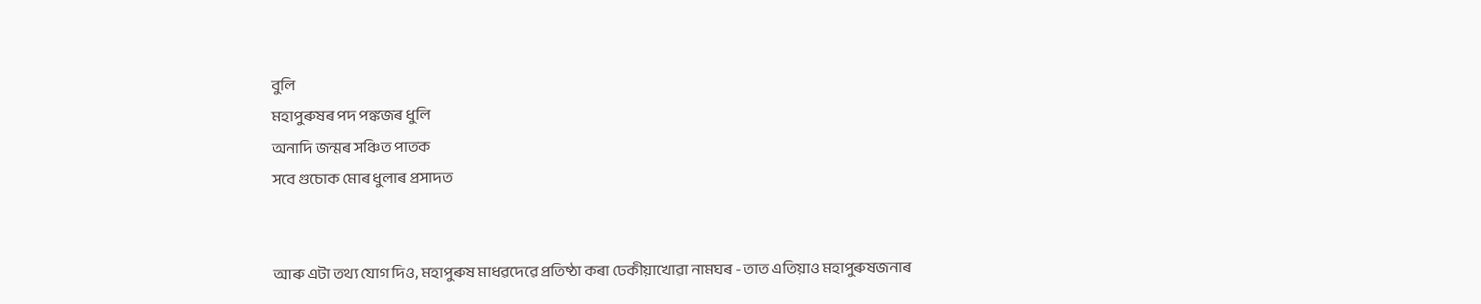বুলি
মহাপুৰুষৰ পদ পঙ্কজৰ ধুলি
অনাদি জন্মৰ সঞ্চিত পাতক
সবে গুচোক মোৰ ধুলাৰ প্ৰসাদত


আৰু এটা তথ্য যোগ দিও, মহাপুৰুষ মাধৱদেৱে প্ৰতিষ্ঠা কৰা ঢেকীয়াখোৱা নামঘৰ - তাত এতিয়াও মহাপুৰুষজনাৰ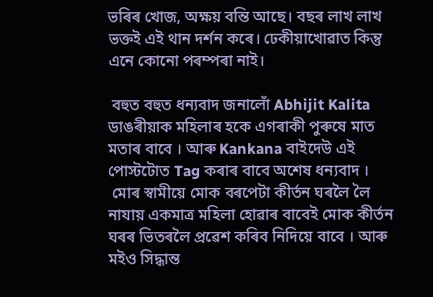ভৰিৰ খোজ, অক্ষয় বন্তি আছে। বছৰ লাখ লাখ ভক্তই এই থান দৰ্শন কৰে। ঢেকীয়াখোৱাত কিন্তু এনে কোনো পৰম্পৰা নাই।

 বহুত বহুত ধন্যবাদ জনালোঁ Abhijit Kalita ডাঙৰীয়াক মহিলাৰ হকে এগৰাকী পুৰুষে মাত মতাৰ বাবে । আৰু Kankana বাইদেউ এই পোস্টটোত Tag কৰাৰ বাবে অশেষ ধন্যবাদ ।
 মোৰ স্বামীয়ে মোক বৰপেটা কীৰ্তন ঘৰলৈ লৈ নাযায় একমাত্ৰ মহিলা হোৱাৰ বাবেই মোক কীৰ্তন ঘৰৰ ভিতৰলৈ প্ৰৱেশ কৰিব নিদিয়ে বাবে । আৰু মইও সিদ্ধান্ত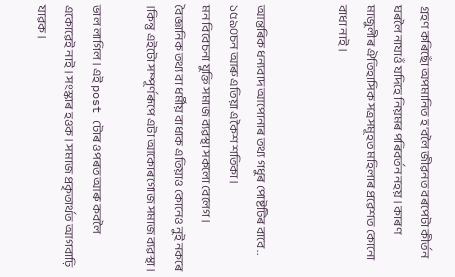গ্ৰহণ কৰিছোঁ অপমানিত হ'বলৈ জীৱনত বৰপেটা কীৰ্তন ঘৰলৈ নাযাওঁ যদিহে নিয়মৰ পৰিবৰ্তন নহয় । কাৰণ মাজুলীৰ ঐতিহাসিক সত্ৰসমূহত মহিলাৰ প্ৰৱেশত কোনো বাধা নাই ।


আন্তৰিক ধন্যবাদ আপোনাৰ তথ্য গধুৰ পোষ্টটিৰ বাবে ..
১৫৯০চন আৰু এতিয়া একৈশ শতিকা ।
মন বিবেচনা যুক্তি সমাজ ব্যৱস্থা সকলো বেলেগ ।
বৈজ্ঞানিক তথ্য বা ধৰ্মীয় বাধাক এতিয়াও কোনেও নুই নকৰে ।কিন্তু এইটো সম্পূৰ্ণৰূপে এটা আকোৰগোজ সমাজ ব্যৱস্থা ।

ভাল লাগিল । এই post টোৰ ওপৰত আৰু কবলৈ একোৱেই নাই । সংস্কাৰ হওক । সমাজ প্ৰকৃতাৰ্থত আগবাঢ়ি যাৱক ।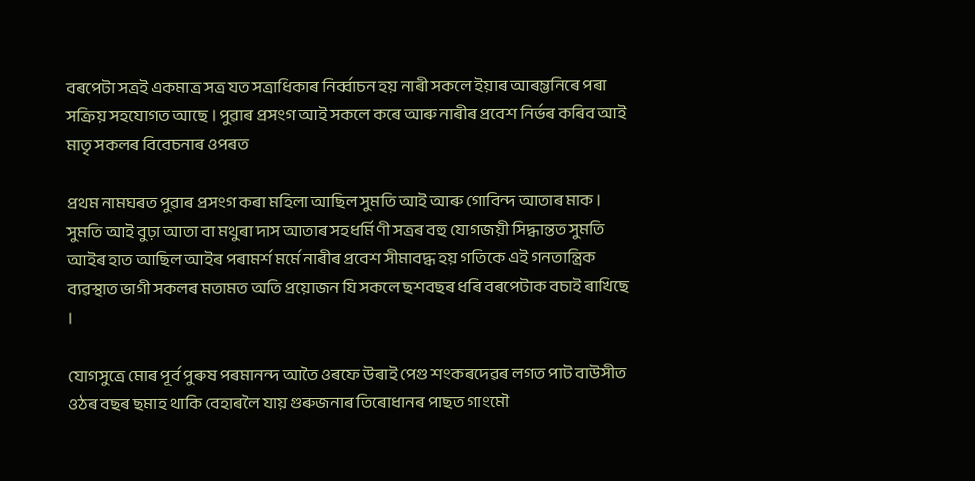বৰপেটা সত্ৰই একমাত্ৰ সত্ৰ যত সত্ৰাধিকাৰ নিৰ্ব্বাচন হয় নাৰী সকলে ইয়াৰ আৰম্ভনিৰে পৰা সক্ৰিয় সহযোগত আছে । পুৱাৰ প্ৰসংগ আই সকলে কৰে আৰু নাৰীৰ প্ৰবেশ নিৰ্ভৰ কৰিব আই মাতৃ সকলৰ বিবেচনাৰ ওপৰত

প্ৰথম নামঘৰত পুৱাৰ প্ৰসংগ কৰা মহিলা আছিল সুমতি আই আৰু গোবিন্দ আতাৰ মাক । সুমতি আই বুঢ়া আতা বা মথুৰা দাস আতাৰ সহধৰ্মিণী সত্ৰৰ বহু যোগজয়ী সিদ্ধান্তত সুমতি আইৰ হাত আছিল আইৰ পৰামৰ্শ মৰ্মে নাৰীৰ প্ৰবেশ সীমাবদ্ধ হয় গতিকে এই গনতান্ত্ৰিক ব্যৱস্থাত ভাগী সকলৰ মতামত অতি প্ৰয়োজন যি সকলে ছশবছৰ ধৰি বৰপেটাক বচাই ৰাখিছে ।

যোগসুত্ৰে মোৰ পূৰ্ব পুৰুষ পৰমানন্দ আতৈ ওৰফে উৰাই পেগু শংকৰদেৱৰ লগত পাট বাউসীত ওঠৰ বছৰ ছমাহ থাকি বেহাৰলৈ যায় গুৰুজনাৰ তিৰোধানৰ পাছত গাংমৌ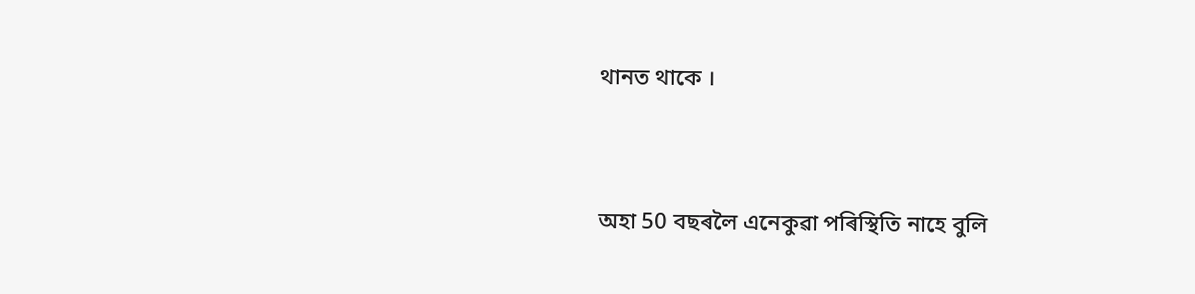থানত থাকে ।


অহা 50 বছৰলৈ এনেকুৱা পৰিস্থিতি নাহে বুলি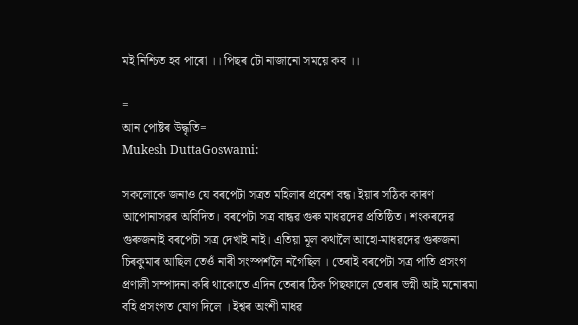মই নিশ্চিত হব পাৰো ।। পিছৰ টো নাজানো সময়ে কব ।।

=
আন পোষ্টৰ উদ্ধৃতি=
Mukesh DuttaGoswami:

সকলোকে জনাও যে বৰপেটা সত্ৰত মহিলাৰ প্ৰবেশ বন্ধ। ইয়াৰ সঠিক কাৰণ আপোনাসৱৰ অবিদিত। বৰপেটা সত্ৰ বান্ধৱ গুৰু মাধৱদেৱ প্ৰতিষ্ঠিত। শংকৰদেৱ গুৰুজনাই বৰপেটা সত্ৰ দেখাই নাই। এতিয়া মূল কথালৈ আহো-মাধৱদেৱ গুৰুজনা চিৰকুমাৰ আছিল তেওঁ নাৰী সংস্পৰ্শলৈ নগৈছিল । তেৰাই বৰপেটা সত্ৰ পাতি প্ৰসংগ প্ৰণালী সম্পাদনা কৰি থাকোতে এদিন তেৰাৰ ঠিক পিছফালে তেৰাৰ ভগ্নী আই মনোৰমা বহি প্ৰসংগত যোগ দিলে । ইশ্বৰ অংশী মাধৱ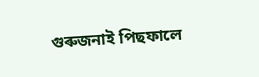গুৰুজনাই পিছফালে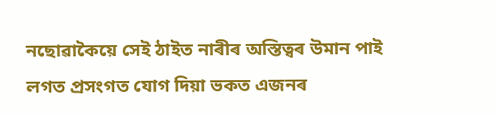নছোৱাকৈয়ে সেই ঠাইত নাৰীৰ অস্তিত্বৰ উমান পাই লগত প্ৰসংগত যোগ দিয়া ভকত এজনৰ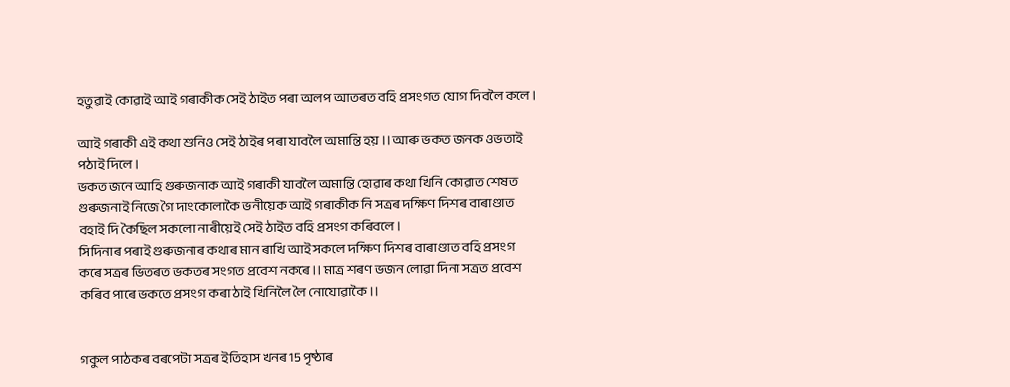হতুৱাই কোৱাই আই গৰাকীক সেই ঠাইত পৰা অলপ আতৰত বহি প্ৰসংগত যোগ দিবলৈ কলে ।

আই গৰাকী এই কথা শুনিও সেই ঠাইৰ পৰা যাবলৈ অমান্তি হয় ।। আৰু ভকত জনক ওভতাই পঠাই দিলে ।
ভকত জনে আহি গুৰুজনাক আই গৰাকী যাবলৈ অমান্তি হোৱাৰ কথা খিনি কোৱাত শেষত গুৰুজনাই নিজে গৈ দাংকোলাকৈ ভনীয়েক আই গৰাকীক নি সত্ৰৰ দক্ষিণ দিশৰ বাৰাণ্ডাত বহাই দি কৈছিল সকলো নাৰীয়েই সেই ঠাইত বহি প্ৰসংগ কৰিবলে।
সিদিনাৰ পৰাই গুৰুজনাৰ কথাৰ মান ৰাখি আই সকলে দক্ষিণ দিশৰ বাৰাণ্ডাত বহি প্ৰসংগ কৰে সত্ৰৰ ভিতৰত ভকতৰ সংগত প্ৰবেশ নকৰে।। মাত্ৰ শৰণ ভজন লোৱা দিনা সত্ৰত প্ৰবেশ কৰিব পাৰে ভকতে প্ৰসংগ কৰা ঠাই খিনিলৈ লৈ নোযোৱাকৈ।।


গকুল পাঠকৰ বৰপেটা সত্ৰৰ ইতিহাস খনৰ 15 পৃষ্ঠাৰ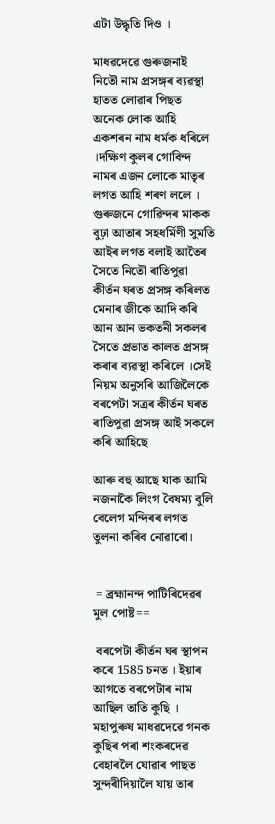এটা উদ্ধৃতি দিও ।

মাধৱদেৱে গুৰুজনাই নিতৌ নাম প্ৰসঙ্গৰ ব্যৱস্থা হাতত লোৱাৰ পিছত অনেক লোক আহি একশৰন নাম ধৰ্মক ধৰিলে ।দক্ষিণ কুলৰ গোবিন্দ নামৰ এজন লোকে মাতৃৰ লগত আহি শৰণ ললে । গুৰুজনে গোৱিন্দৰ মাকক বুঢ়া আতাৰ সহধৰ্মিণী সুমতি আইৰ লগত বলাই আতৈৰ সৈতে নিতৌ ৰাতিপুৱা কীৰ্তন ঘৰত প্ৰসঙ্গ কৰিলত মেনাৰ জীকে আদি কৰি আন আন ভকতনী সকলৰ সৈতে প্ৰভাত কালত প্ৰসঙ্গ কৰাৰ ব্যৱস্থা কৰিলে ।সেই নিয়ম অনুসৰি আজিলৈকে বৰপেটা সত্ৰৰ কীৰ্তন ঘৰত ৰাতিপুৱা প্ৰসঙ্গ আই সকলে কৰি আহিছে

আৰু বহু আছে যাক আমি নজনাকৈ লিংগ বৈষম্য বুলি বেলেগ মন্দিৰৰ লগত তুলনা কৰিব নোৱাৰো।


 = ব্ৰহ্মানন্দ পাটিৰিদেৱৰ মুল পোষ্ট==

 বৰপেটা কীৰ্তন ঘৰ স্থাপন কৰে 1585 চনত । ইয়াৰ আগতে বৰপেটাৰ নাম আছিল তাতি কুছি । মহাপুৰুষ মাধৱদেৱে গনক কুছিৰ পৰা শংকৰদেৱ বেহাৰলৈ যোৱাৰ পাছত সুন্দৰীদিয়ালৈ যায় তাৰ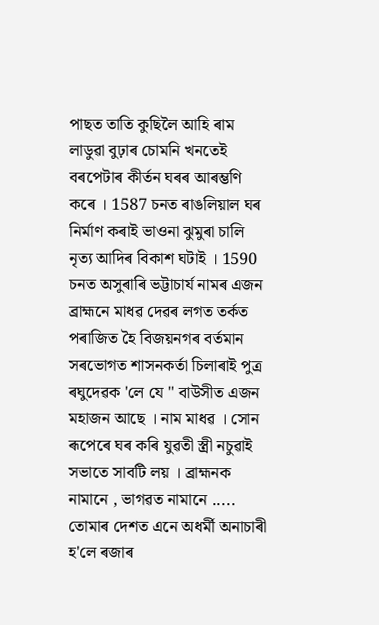পাছত তাতি কুছিলৈ আহি ৰাম লাডুৱা বুঢ়াৰ চোমনি খনতেই বৰপেটাৰ কীৰ্তন ঘৰৰ আৰম্ভণি কৰে । 1587 চনত ৰাঙলিয়াল ঘৰ নিৰ্মাণ কৰাই ভাওনা ঝুমুৰা চালি নৃত্য আদিৰ বিকাশ ঘটাই । 1590 চনত অসুৰাৰি ভট্টাচাৰ্য নামৰ এজন ব্ৰাহ্মনে মাধৱ দেৱৰ লগত তৰ্কত পৰাজিত হৈ বিজয়নগৰ বৰ্তমান সৰভোগত শাসনকৰ্তা চিলাৰাই পুত্ৰ ৰঘুদেৱক 'লে যে " বাউসীত এজন মহাজন আছে । নাম মাধৱ । সোন ৰূপেৰে ঘৰ কৰি যুৱতী স্ত্ৰী নচুৱাই সভাতে সাবটি লয় । ব্ৰাহ্মনক নামানে , ভাগৱত নামানে ..... তোমাৰ দেশত এনে অধৰ্মী অনাচাৰী হ'লে ৰজাৰ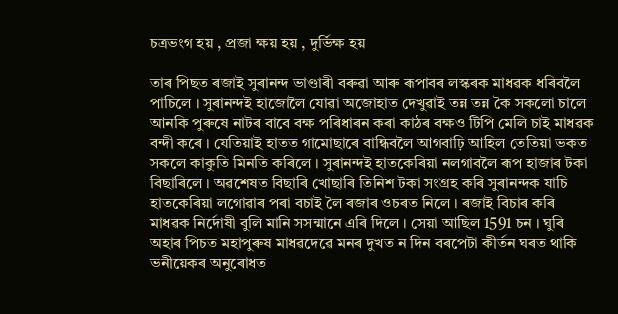চত্ৰভংগ হয় , প্ৰজা ক্ষয় হয় , দুৰ্ভিক্ষ হয়

তাৰ পিছত ৰজাই সুৰানন্দ ভাণ্ডাৰী বৰুৱা আৰু ৰূপাবৰ লস্কৰক মাধৱক ধৰিবলৈ পাচিলে । সুৰানন্দই হাজোলৈ যোৱা অজোহাত দেখুৱাই তন্ন তন্ন কৈ সকলো চালে আনকি পুৰুষে নাটৰ বাবে বক্ষ পৰিধাৰন কৰা কাঠৰ বক্ষও টিপি মেলি চাই মাধৱক বন্দী কৰে । যেতিয়াই হাতত গামোছাৰে বান্ধিবলৈ আগবাঢ়ি আহিল তেতিয়া ভকত সকলে কাকুতি মিনতি কৰিলে । সুৰানন্দই হাতকেৰিয়া নলগাবলৈ ৰূপ হাজাৰ টকা বিছাৰিলে । অৱশেষত বিছাৰি খোছাৰি তিনিশ টকা সংগ্ৰহ কৰি সুৰানন্দক যাচি হাতকেৰিয়া লগোৱাৰ পৰা বচাই লৈ ৰজাৰ ওচৰত নিলে । ৰজাই বিচাৰ কৰি মাধৱক নিৰ্দোষী বুলি মানি সসন্মানে এৰি দিলে । সেয়া আছিল 1591 চন । ঘুৰি অহাৰ পিচত মহাপুৰুষ মাধৱদেৱে মনৰ দুখত ন দিন বৰপেটা কীৰ্তন ঘৰত থাকি ভনীয়েকৰ অনুৰোধত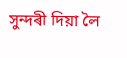সুন্দৰী দিয়া লৈ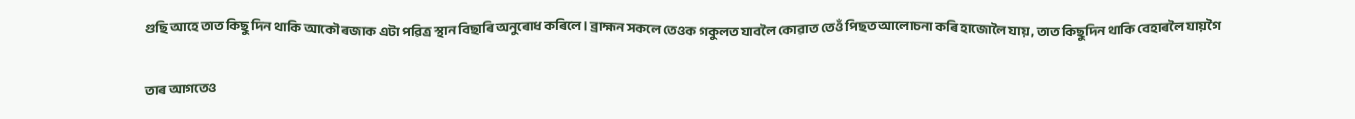গুছি আহে তাত কিছু দিন থাকি আকৌ ৰজাক এটা পৱিত্ৰ স্থান বিছাৰি অনুৰোধ কৰিলে । ব্ৰাহ্মন সকলে তেওক গকুলত যাবলৈ কোৱাত তেওঁ পিছত আলোচনা কৰি হাজোলৈ যায় , তাত কিছুদিন থাকি বেহাৰলৈ যায়গৈ

তাৰ আগতেও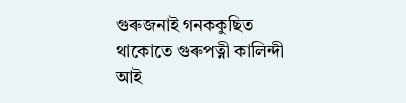গুৰুজনাই গনককুছিত থাকোতে গুৰুপত্নী কালিন্দী আই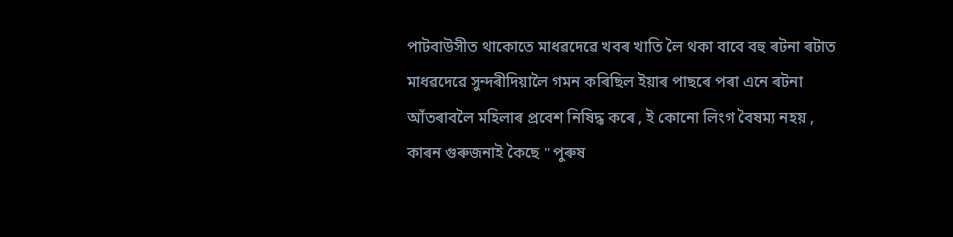পাটবাউসীত থাকোতে মাধৱদেৱে খবৰ খাতি লৈ থকা বাবে বহু ৰটনা ৰটাত মাধৱদেৱে সুন্দৰীদিয়ালৈ গমন কৰিছিল ইয়াৰ পাছৰে পৰা এনে ৰটনা আঁতৰাবলৈ মহিলাৰ প্ৰবেশ নিষিদ্ধ কৰে , ই কোনো লিংগ বৈষম্য নহয় , কাৰন গুৰুজনাই কৈছে " পুৰুষ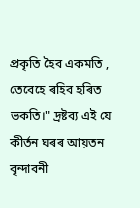প্ৰকৃতি হৈব একমতি , তেবেহে ৰহিব হৰিত ভকতি।" দ্ৰষ্টব্য এই যে কীৰ্তন ঘৰৰ আয়তন বৃন্দাবনী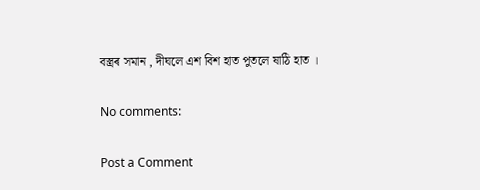বস্ত্ৰৰ সমান , দীঘলে এশ বিশ হাত পুতলে ষাঠি হাত ।

No comments:

Post a Comment